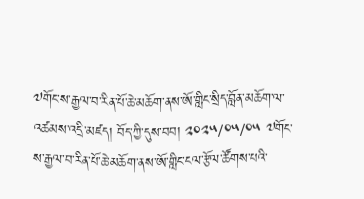༧གོང་ས་རྒྱལ་བ་རིན་པོ་ཆེ་མཆོག་ནས་ཨོ་གླིང་སྲིད་བློན་མཆོག་ལ་འཚམས་འདྲི་མཛད། བོད་ཀྱི་དུས་བབ། ༢༠༢༥/༠༥/༠༥ ༧གོང་ས་རྒྱལ་བ་རིན་པོ་ཆེ་མཆོག་ནས་ཨོ་གླིང་ངལ་རྩོལ་ཚོགས་པའི་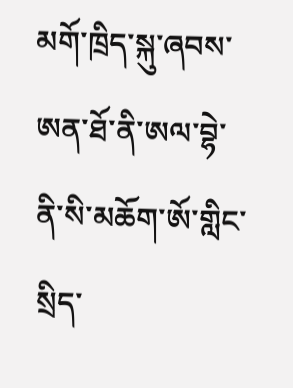མགོ་ཁྲིད་སྐུ་ཞབས་ཨན་ཐོ་ནི་ཨལ་བྷེ་ནི་སི་མཆོག་ཨོ་གླིང་སྲིད་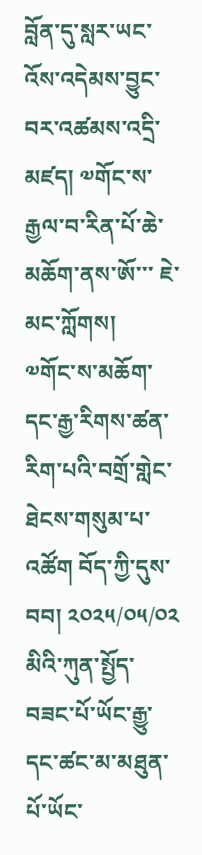བློན་དུ་སླར་ཡང་འོས་འདེམས་བྱུང་བར་འཚམས་འདྲི་མཛད། ༧གོང་ས་རྒྱལ་བ་རིན་པོ་ཆེ་མཆོག་ནས་ཨོ་་་ ཇེ་མང་ཀློགས།
༧གོང་ས་མཆོག་དང་རྒྱ་རིགས་ཚན་རིག་པའི་བགྲོ་གླེང་ཐེངས་གསུམ་པ་འཚོག བོད་ཀྱི་དུས་བབ། ༢༠༢༥/༠༥/༠༢ མིའི་ཀུན་སྤྱོད་བཟང་པོ་ཡོང་རྒྱུ་དང་ཚང་མ་མཐུན་པོ་ཡོང་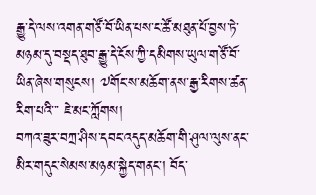རྒྱུ་དེ་ལས་འགན་གཙོ་བོ་ཡིན་པས་ང་ཚོ་མཐུན་པོ་བྱས་ཏེ་མཉམ་དུ་བསྡད་ཐུབ་རྒྱུ་དེ་ངོས་ཀྱི་དམིགས་ཡུལ་གཙོ་བོ་ཡིན་ཞེས་གསུངས། ༧གོང་ས་མཆོག་ནས་རྒྱ་རིགས་ཚན་རིག་པའི་་་ ཇེ་མང་ཀློགས།
བཀའ་ཟུར་བཀྲ་ཤིས་དབང་འདུད་མཆོག་གི་ཤུལ་ལུས་ནང་མིར་གདུང་སེམས་མཉམ་སྐྱེད་གནང་། བོད་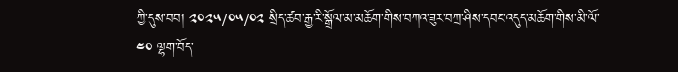ཀྱི་དུས་བབ། ༢༠༢༥/༠༥/༠༢ སྲིད་ཚབ་རྒྱ་རི་སྒྲོལ་མ་མཆོག་གིས་བཀའ་ཟུར་བཀྲ་ཤིས་དབང་འདུད་མཆོག་གིས་མི་ལོ་ ༤༠ ལྷག་བོད་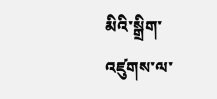མིའི་སྒྲིག་འཛུགས་ལ་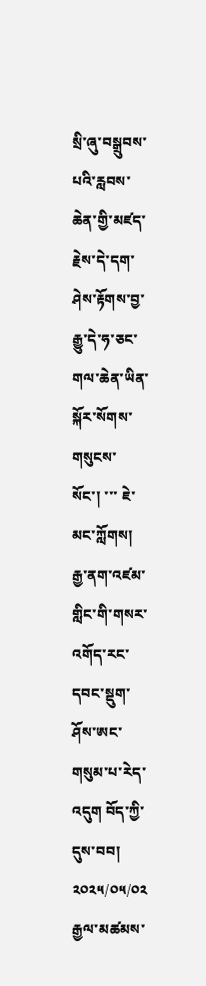སྲི་ཞུ་བསྒྲུབས་པའི་རླབས་ཆེན་གྱི་མཛད་རྗེས་དེ་དག་ཤེས་རྟོགས་བྱ་རྒྱུ་དེ་ཧ་ཅང་གལ་ཆེན་ཡིན་སྐོར་སོགས་གསུངས་སོང་། ་་་ ཇེ་མང་ཀློགས།
རྒྱ་ནག་འཛམ་གླིང་གི་གསར་འགོད་རང་དབང་སྡུག་ཤོས་ཨང་གསུམ་པ་རེད་འདུག བོད་ཀྱི་དུས་བབ། ༢༠༢༥/༠༥/༠༢ རྒྱལ་མཚམས་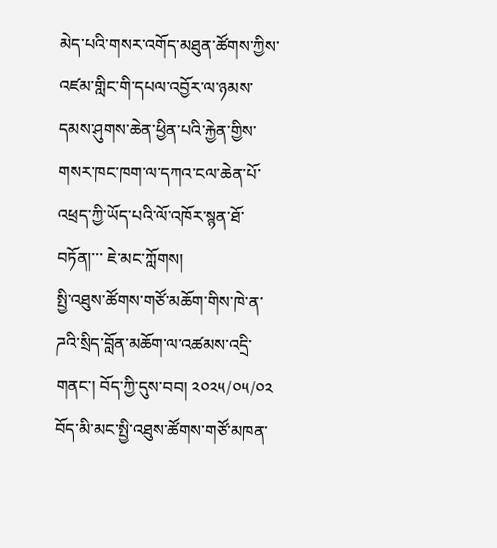མེད་པའི་གསར་འགོད་མཐུན་ཚོགས་ཀྱིས་འཛམ་གླིང་གི་དཔལ་འབྱོར་ལ་ཉམས་དམས་ཤུགས་ཆེན་ཕྱིན་པའི་རྐྱེན་གྱིས་གསར་ཁང་ཁག་ལ་དཀའ་ངལ་ཆེན་པོ་འཕྲད་ཀྱི་ཡོད་པའི་ལོ་འཁོར་སྙན་ཐོ་བཏོན།་་་ ཇེ་མང་ཀློགས།
སྤྱི་འཐུས་ཚོགས་གཙོ་མཆོག་གིས་ཁེ་ན་ཌའི་སྲིད་བློན་མཆོག་ལ་འཚམས་འདྲི་གནང་། བོད་ཀྱི་དུས་བབ། ༢༠༢༥/༠༥/༠༢ བོད་མི་མང་སྤྱི་འཐུས་ཚོགས་གཙོ་མཁན་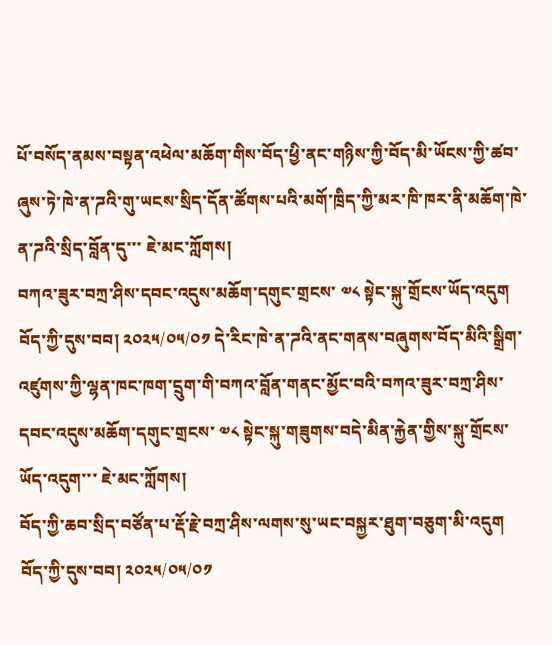པོ་བསོད་ནམས་བསྟན་འཕེལ་མཆོག་གིས་བོད་ཕྱི་ནང་གཉིས་ཀྱི་བོད་མི་ཡོངས་ཀྱི་ཚབ་ཞུས་ཏེ་ཁེ་ན་ཌའི་གུ་ཡངས་སྲིད་དོན་ཚོགས་པའི་མགོ་ཁྲིད་ཀྱི་མར་ཁི་ཁར་ནི་མཆོག་ཁེ་ན་ཌའི་སྲིད་བློན་དུ་་་ ཇེ་མང་ཀློགས།
བཀའ་ཟུར་བཀྲ་ཤིས་དབང་འདུས་མཆོག་དགུང་གྲངས་ ༧༨ སྟེང་སྐུ་གྲོངས་ཡོད་འདུག བོད་ཀྱི་དུས་བབ། ༢༠༢༥/༠༥/༠༡ དེ་རིང་ཁེ་ན་ཌའི་ནང་གནས་བཞུགས་བོད་མིའི་སྒྲིག་འཛུགས་ཀྱི་ལྷན་ཁང་ཁག་དྲུག་གི་བཀའ་བློན་གནང་མྱོང་བའི་བཀའ་ཟུར་བཀྲ་ཤིས་དབང་འདུས་མཆོག་དགུང་གྲངས་ ༧༨ སྟེང་སྐུ་གཟུགས་བདེ་མིན་རྐྱེན་གྱིས་སྐུ་གྲོངས་ཡོད་འདུག་་་ ཇེ་མང་ཀློགས།
བོད་ཀྱི་ཆབ་སྲིད་བཙོན་པ་རྡོ་རྗེ་བཀྲ་ཤིས་ལགས་སུ་ཡང་བསྐྱར་ཐུག་བཅུག་མི་འདུག བོད་ཀྱི་དུས་བབ། ༢༠༢༥/༠༥/༠༡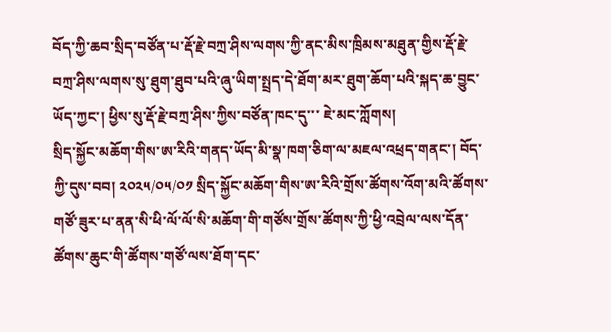བོད་ཀྱི་ཆབ་སྲིད་བཙོན་པ་རྡོ་རྗེ་བཀྲ་ཤིས་ལགས་ཀྱི་ནང་མིས་ཁྲིམས་མཐུན་གྱིས་རྡོ་རྗེ་བཀྲ་ཤིས་ལགས་སུ་ཐུག་ཐུབ་པའི་ཞུ་ཡིག་སྤྲད་དེ་ཐོག་མར་ཐུག་ཆོག་པའི་སྐད་ཆ་བྱུང་ཡོད་ཀྱང་། ཕྱིས་སུ་རྡོ་རྗེ་བཀྲ་ཤིས་ཀྱིས་བཙོན་ཁང་དུ་་་ ཇེ་མང་ཀློགས།
སྲིད་སྐྱོང་མཆོག་གིས་ཨ་རིའི་གནད་ཡོད་མི་སྣ་ཁག་ཅིག་ལ་མཇལ་འཕྲད་གནང་། བོད་ཀྱི་དུས་བབ། ༢༠༢༥/༠༥/༠༡ སྲིད་སྐྱོང་མཆོག་གིས་ཨ་རིའི་གྲོས་ཚོགས་འོག་མའི་ཚོགས་གཙོ་ཟུར་པ་ནན་སི་ཕི་ལོ་ལོ་སི་མཆོག་གི་གཙོས་གྲོས་ཚོགས་ཀྱི་ཕྱི་འབྲེལ་ལས་དོན་ཚོགས་ཆུང་གི་ཚོགས་གཙོ་ལས་ཐོག་དང་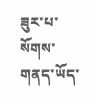ཟུར་པ་སོགས་གནད་ཡོད་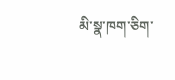མི་སྣ་ཁག་ཅིག་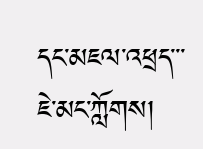དང་མཇལ་འཕྲད་་་ ཇེ་མང་ཀློགས།